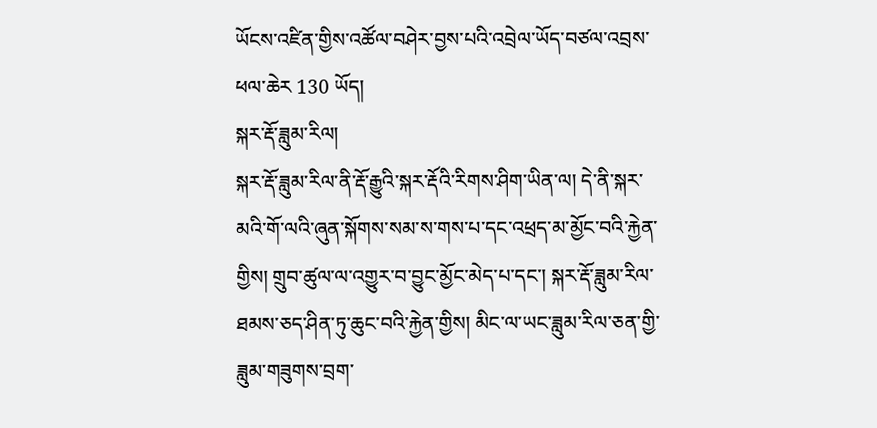ཡོངས་འཛིན་གྱིས་འཚོལ་བཤེར་བྱས་པའི་འབྲེལ་ཡོད་བཙལ་འབྲས་ཕལ་ཆེར 130 ཡོད།
སྐར་རྡོ་ཟླུམ་རིལ།
སྐར་རྡོ་ཟླུམ་རིལ་ནི་རྡོ་རྒྱུའི་སྐར་རྡོའི་རིགས་ཤིག་ཡིན་ལ། དེ་ནི་སྐར་མའི་གོ་ལའི་ཞུན་སྐོགས་སམ་ས་གས་པ་དང་འཕྲད་མ་མྱོང་བའི་རྐྱེན་གྱིས། གྲུབ་ཚུལ་ལ་འགྱུར་བ་བྱུང་མྱོང་མེད་པ་དང་། སྐར་རྡོ་ཟླུམ་རིལ་ཐམས་ཅད་ཤིན་ཏུ་ཆུང་བའི་རྐྱེན་གྱིས། མིང་ལ་ཡང་ཟླུམ་རིལ་ཅན་གྱི་ཟླུམ་གཟུགས་བྲག་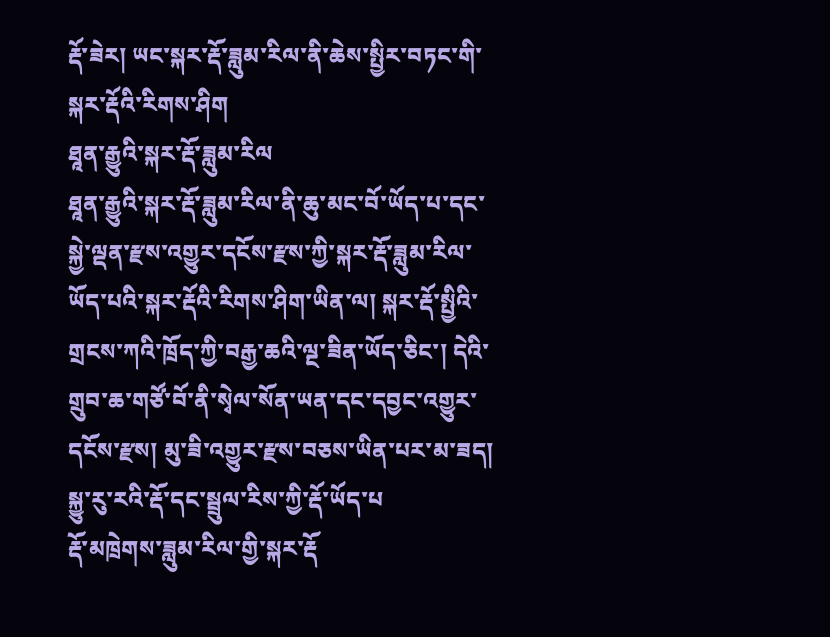རྡོ་ཟེར། ཡང་སྐར་རྡོ་ཟླུམ་རིལ་ནི་ཆེས་སྤྱིར་བཏང་གི་སྐར་རྡོའི་རིགས་ཤིག
ཐཱན་རྒྱུའི་སྐར་རྡོ་ཟླུམ་རིལ
ཐཱན་རྒྱུའི་སྐར་རྡོ་ཟླུམ་རིལ་ནི་ཆུ་མང་བོ་ཡོད་པ་དང་སྐྱེ་ལྡན་རྫས་འགྱུར་དངོས་རྫས་ཀྱི་སྐར་རྡོ་ཟླུམ་རིལ་ཡོད་པའི་སྐར་རྡོའི་རིགས་ཤིག་ཡིན་ལ། སྐར་རྡོ་སྤྱིའི་གྲངས་ཀའི་ཁྲོད་ཀྱི་བརྒྱ་ཆའི་ལྔ་ཟིན་ཡོད་ཅིང་། དེའི་གྲུབ་ཆ་གཙོ་བོ་ནི་སྭེལ་སོན་ཡན་དང་དབྱང་འགྱུར་དངོས་རྫས། མུ་ཟི་འགྱུར་རྫས་བཅས་ཡིན་པར་མ་ཟད། སྐྱུ་རུ་རའི་རྡོ་དང་སྦྲུལ་རིས་ཀྱི་རྡོ་ཡོད་པ
རྡོ་མཁྲེགས་ཟླུམ་རིལ་གྱི་སྐར་རྡོ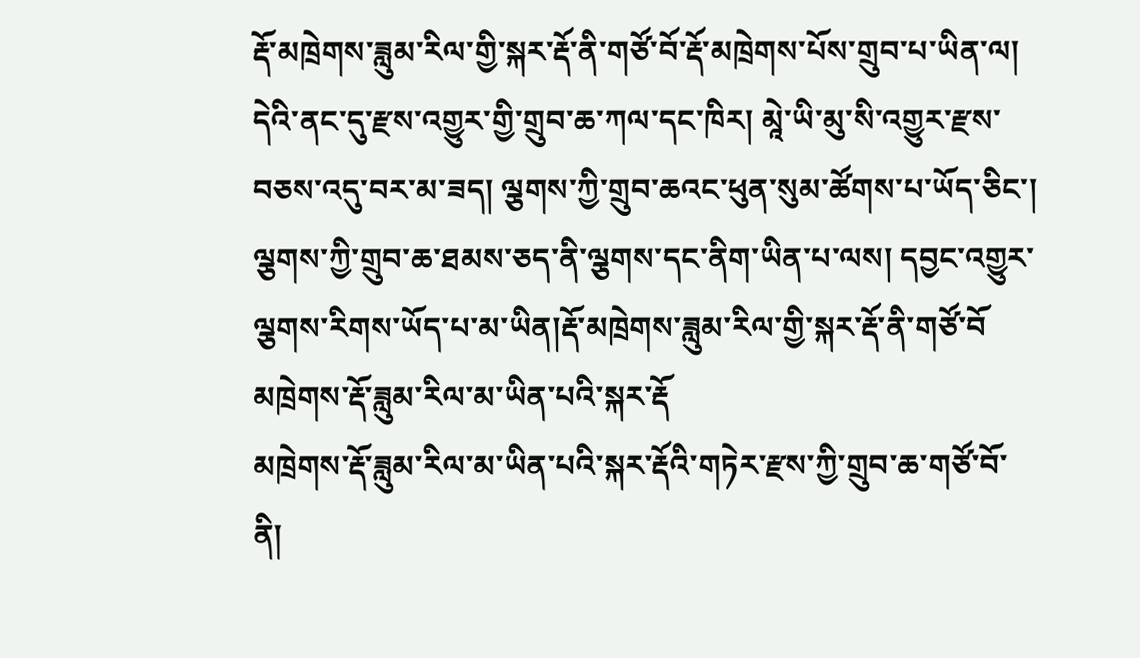རྡོ་མཁྲེགས་ཟླུམ་རིལ་གྱི་སྐར་རྡོ་ནི་གཙོ་བོ་རྡོ་མཁྲེགས་པོས་གྲུབ་པ་ཡིན་ལ། དེའི་ནང་དུ་རྫས་འགྱུར་གྱི་གྲུབ་ཆ་ཀལ་དང་ཁིར། མཱེ་ཡི་མུ་སི་འགྱུར་རྫས་བཅས་འདུ་བར་མ་ཟད། ལྕགས་ཀྱི་གྲུབ་ཆའང་ཕུན་སུམ་ཚོགས་པ་ཡོད་ཅིང་། ལྕགས་ཀྱི་གྲུབ་ཆ་ཐམས་ཅད་ནི་ལྕགས་དང་ནིག་ཡིན་པ་ལས། དབྱང་འགྱུར་ལྕགས་རིགས་ཡོད་པ་མ་ཡིན།རྡོ་མཁྲེགས་ཟླུམ་རིལ་གྱི་སྐར་རྡོ་ནི་གཙོ་བོ
མཁྲེགས་རྡོ་ཟླུམ་རིལ་མ་ཡིན་པའི་སྐར་རྡོ
མཁྲེགས་རྡོ་ཟླུམ་རིལ་མ་ཡིན་པའི་སྐར་རྡོའི་གཏེར་རྫས་ཀྱི་གྲུབ་ཆ་གཙོ་བོ་ནི།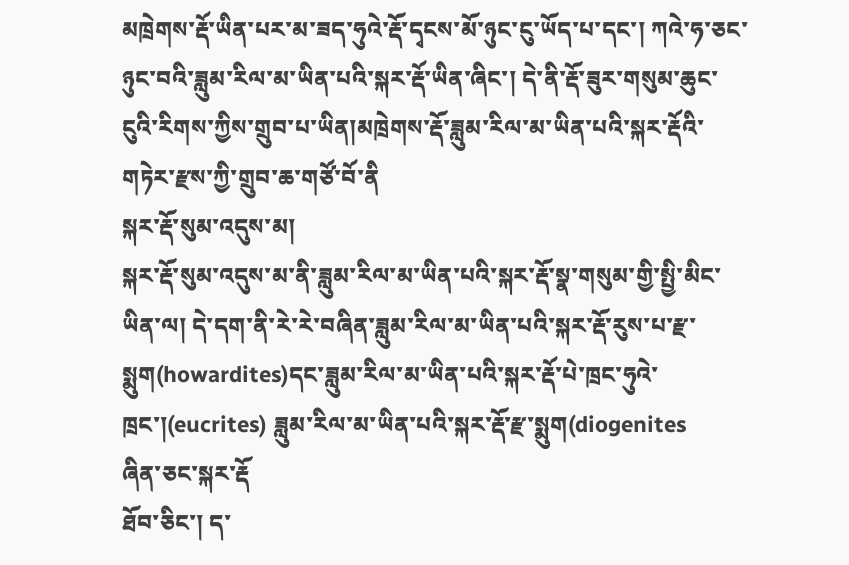མཁྲེགས་རྡོ་ཡིན་པར་མ་ཟད་ཧུའེ་རྡོ་དྭངས་མོ་ཉུང་ངུ་ཡོད་པ་དང་། ཀའེ་ཧ་ཅང་ཉུང་བའི་ཟླུམ་རིལ་མ་ཡིན་པའི་སྐར་རྡོ་ཡིན་ཞིང་། དེ་ནི་རྡོ་ཟུར་གསུམ་ཆུང་ངུའི་རིགས་ཀྱིས་གྲུབ་པ་ཡིན།མཁྲེགས་རྡོ་ཟླུམ་རིལ་མ་ཡིན་པའི་སྐར་རྡོའི་གཏེར་རྫས་ཀྱི་གྲུབ་ཆ་གཙོ་བོ་ནི
སྐར་རྡོ་སུམ་འདུས་མ།
སྐར་རྡོ་སུམ་འདུས་མ་ནི་ཟླུམ་རིལ་མ་ཡིན་པའི་སྐར་རྡོ་སྣ་གསུམ་གྱི་སྤྱི་མིང་ཡིན་ལ། དེ་དག་ནི་རེ་རེ་བཞིན་ཟླུམ་རིལ་མ་ཡིན་པའི་སྐར་རྡོ་རུས་པ་རྫ་སྨུག(howardites)དང་ཟླུམ་རིལ་མ་ཡིན་པའི་སྐར་རྡོ་པེ་ཁྲང་ཧུའེ་ཁྲང་།(eucrites) ཟླུམ་རིལ་མ་ཡིན་པའི་སྐར་རྡོ་རྫ་སྨུག(diogenites
ཞིན་ཅང་སྐར་རྡོ
ཐོབ་ཅིང་། ད་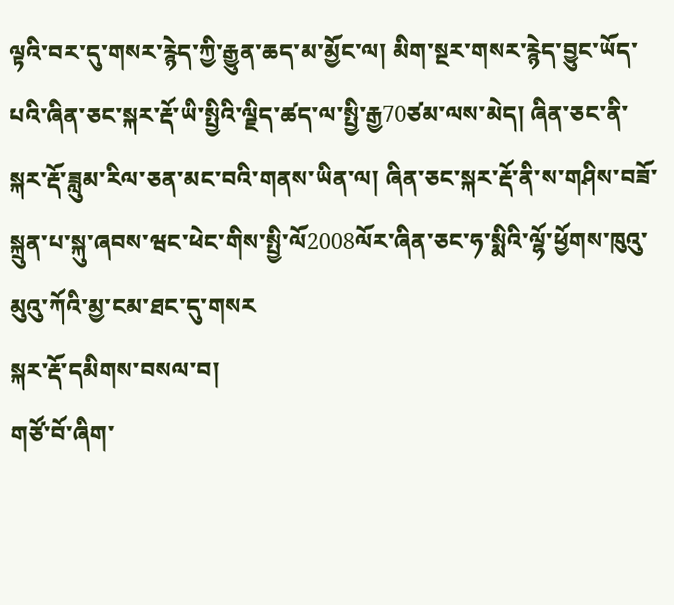ལྟའི་བར་དུ་གསར་རྙེད་ཀྱི་རྒྱུན་ཆད་མ་མྱོང་ལ། མིག་སྔར་གསར་རྙེད་བྱུང་ཡོད་པའི་ཞིན་ཅང་སྐར་རྡོ་ཡི་སྤྱིའི་ལྗིད་ཚད་ལ་སྤྱི་རྒྱ70ཙམ་ལས་མེད། ཞིན་ཅང་ནི་སྐར་རྡོ་ཟླུམ་རིལ་ཅན་མང་བའི་གནས་ཡིན་ལ། ཞིན་ཅང་སྐར་རྡོ་ནི་ས་གཤིས་བཟོ་སྐྲུན་པ་སྐུ་ཞབས་ཝང་ཕེང་གིས་སྤྱི་ལོ2008ལོར་ཞིན་ཅང་ཧ་སྨིའི་ལྷོ་ཕྱོགས་ཁུའུ་མུའུ་ཀོའི་མྱ་ངམ་ཐང་དུ་གསར
སྐར་རྡོ་དམིགས་བསལ་བ།
གཙོ་བོ་ཞིག་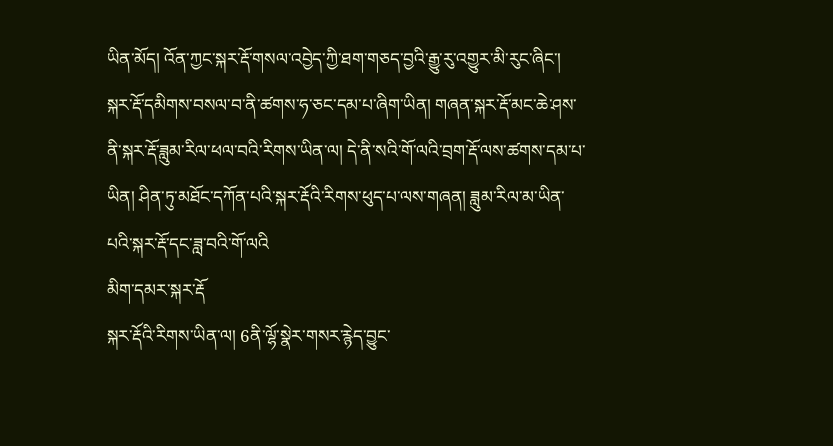ཡིན་མོད། འོན་ཀྱང་སྐར་རྡོ་གསལ་འབྱེད་ཀྱི་ཐག་གཅད་བྱའི་རྒྱུ་རུ་འགྱུར་མི་རུང་ཞིང་། སྐར་རྡོ་དམིགས་བསལ་བ་ནི་ཚགས་ཧ་ཅང་དམ་པ་ཞིག་ཡིན། གཞན་སྐར་རྡོ་མང་ཆེ་ཤས་ནི་སྐར་རྡོ་ཟླུམ་རིལ་ཕལ་བའི་རིགས་ཡིན་ལ། དེ་ནི་སའི་གོ་ལའི་བྲག་རྡོ་ལས་ཚགས་དམ་པ་ཡིན། ཤིན་ཏུ་མཐོང་དཀོན་པའི་སྐར་རྡོའི་རིགས་ཕུད་པ་ལས་གཞན། ཟླུམ་རིལ་མ་ཡིན་པའི་སྐར་རྡོ་དང་ཟླ་བའི་གོ་ལའི
མིག་དམར་སྐར་རྡོ
སྐར་རྡོའི་རིགས་ཡིན་ལ། 6ནི་ལྷོ་སྣེར་གསར་རྙེད་བྱུང་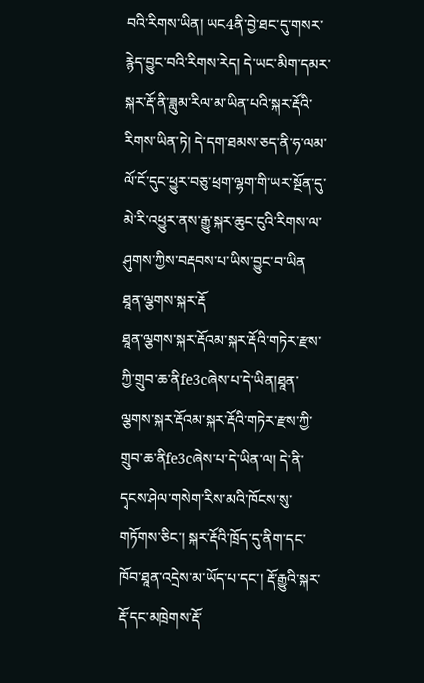བའི་རིགས་ཡིན། ཡང4ནི་བྱེ་ཐང་དུ་གསར་རྙེད་བྱུང་བའི་རིགས་རེད། དེ་ཡང་མིག་དམར་སྐར་རྡོ་ནི་ཟླུམ་རིལ་མ་ཡིན་པའི་སྐར་རྡོའི་རིགས་ཡིན་ཏེ། དེ་དག་ཐམས་ཅད་ནི་ཧ་ལམ་ལོ་ངོ་དུང་ཕྱུར་བཅུ་ཕྲག་ལྷག་གི་ཡར་སྔོན་དུ་མེ་རི་འཕྱུར་ནས་རྒྱུ་སྐར་ཆུང་ངུའི་རིགས་ལ་ཤུགས་ཀྱིས་བརྡབས་པ་ཡིས་བྱུང་བ་ཡིན
ཐཱན་ལྕགས་སྐར་རྡོ
ཐཱན་ལྕགས་སྐར་རྡོའམ་སྐར་རྡོའི་གཏེར་རྫས་ཀྱི་གྲུབ་ཆ་ནིfe3cཞེས་པ་དེ་ཡིན།ཐཱན་ལྕགས་སྐར་རྡོའམ་སྐར་རྡོའི་གཏེར་རྫས་ཀྱི་གྲུབ་ཆ་ནིfe3cཞེས་པ་དེ་ཡིན་ལ། དེ་ནི་དྭངས་ཤེལ་གསེག་རིས་མའི་ཁོངས་སུ་གཏོགས་ཅིང་། སྐར་རྡོའི་ཁྲོད་དུ་ནིག་དང་ཁོབ་ཐཱན་འདྲེས་མ་ཡོད་པ་དང་། རྡོ་རྒྱུའི་སྐར་རྡོ་དང་མཁྲེགས་རྡོ་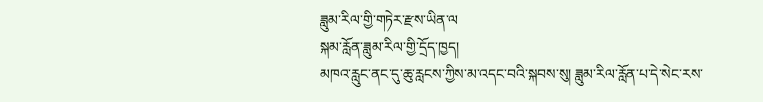ཟླུམ་རིལ་གྱི་གཏེར་རྫས་ཡིན་ལ
སྐམ་རློན་ཟླུམ་རིལ་གྱི་དྲོད་ཁྱད།
མཁའ་རླུང་ནང་དུ་ཆུ་རླངས་ཀྱིས་མ་འདང་བའི་སྐབས་སུ། ཟླུམ་རིལ་རློན་པ་དེ་སེང་རས་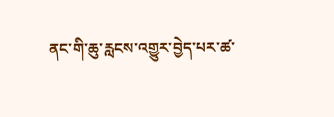ནང་གི་ཆུ་རླངས་འགྱུར་བྱེད་པར་ཚ་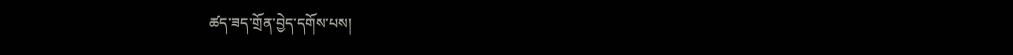ཚད་ཟད་གྲོན་བྱེད་དགོས་པས།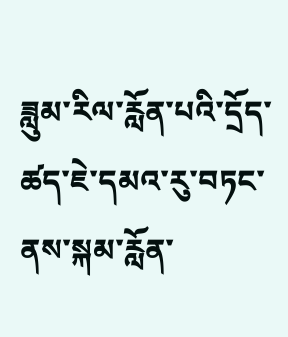ཟླུམ་རིལ་རློན་པའི་དྲོད་ཚད་ཇེ་དམའ་རུ་བཏང་ནས་སྐམ་རློན་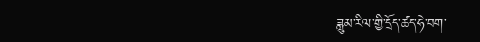ཟླུམ་རིལ་གྱི་དྲོད་ཚད་ཧེ་བག་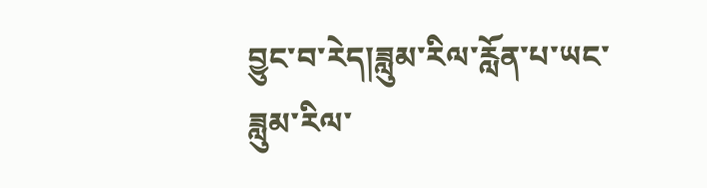བྱུང་བ་རེད།ཟླུམ་རིལ་རློན་པ་ཡང་ཟླུམ་རིལ་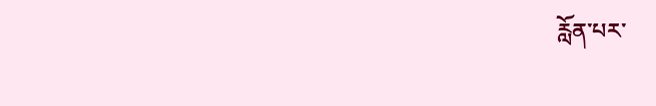རློན་པར་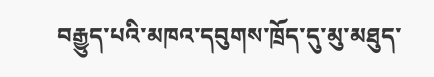བརྒྱུད་པའི་མཁའ་དབུགས་ཁྲོད་དུ་མུ་མཐུད་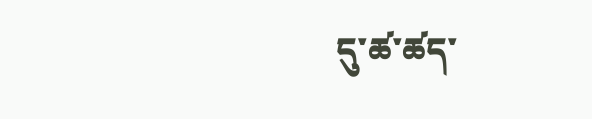དུ་ཚ་ཚད་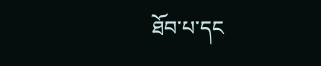ཐོབ་པ་དང